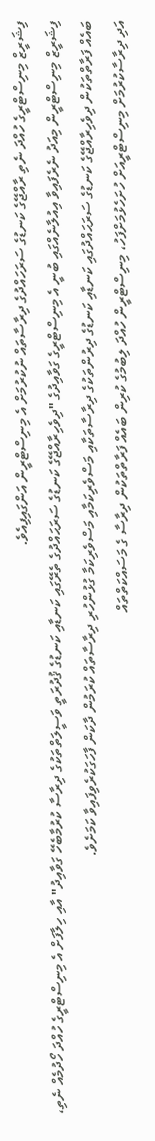ފިޝަރީޒް މިނިސްޓްރީގެ ހުއްދަ ނެތި ރާއްޖޭގެ ކަނޑުގެ ސަރަހައްދުގެ ދިރާސާތައް ނުކުރުމަށް އެ މިނިސްޓްރީން އަންގައިފިއެވެ.
ފިޝަރީޒް މިނިސްޓްރީން މިއަދު ނެރެފައިވާ އިއުލާނެއްގައި ބުނީ އެ މިނިސްޓްރީގެ ގަވާއިދުގެ "ދިވެހިރާއްޖޭގެ ކަނޑުގެ ސަރަޙައްދުގެ ތެރޭގައި ކަނޑާއި ކަނޑުގެ ޤުދުރަތީ ވަސީލަތްތަކުގެ ދިރާސާ ކުރުމާބެހޭ ގަވާއިދު" އާއި ހިލާފަށް އެ މިނިސްޓްރީގެ ހުއްދަ ހޯދުމެއް ނެތި، ބައެއް ފަރާތްތަކުން ދިވެހިރާއްޖޭގެ ކަނޑުގެ ސަރަޙައްދުގައި ކަނޑާއި ކަނޑުގެ ދިރުންތަކުގެ ދިރާސާތަކާއި މަސްވެރިކަމާއި މަސްވެރިކަމާ ގުޅުންހުރި ދިރާސާތައް ކުރަމުން ދާކަން ފާހަގަކުރެވިފައިވާ ކަމަށެވެ.
އަދި ދިރާސާކުރުމަށް މިނިސްޓްރީއަށް ހުށަހެޅުމަށްފަހު، މިނިސްޓްރީން ހުއްދަ ލިބުމުގެ ކުރިން ބައެއް ފަރާތްތަކުން ދިރާސާ ގެ މަސައްކަތްތައް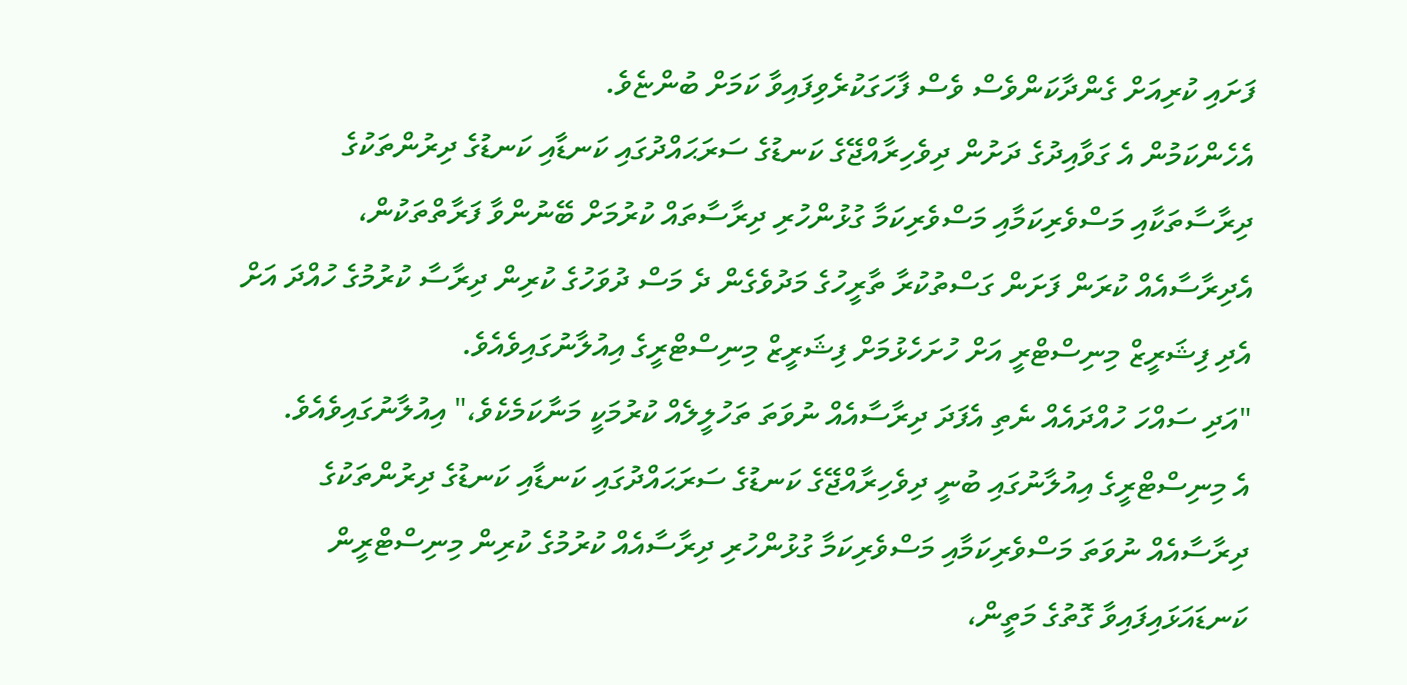ފަށައި ކުރިއަށް ގެންދާކަންވެސް ވެސް ފާހަގަކުރެވިފައިވާ ކަމަށް ބުންޏެވެ.
އެހެންކަމުން އެ ގަވާއިދުގެ ދަށުން ދިވެހިރާއްޖޭގެ ކަނޑުގެ ސަރަޙައްދުގައި ކަނޑާއި ކަނޑުގެ ދިރުންތަކުގެ ދިރާސާތަކާއި މަސްވެރިކަމާއި މަސްވެރިކަމާ ގުޅުންހުރި ދިރާސާތައް ކުރުމަށް ބޭނުންވާ ފަރާތްތަކުން، އެދިރާސާއެއް ކުރަން ފަށަން ގަސްތުކުރާ ތާރީހުގެ މަދުވެގެން ދެ މަސް ދުވަހުގެ ކުރިން ދިރާސާ ކުރުމުގެ ހުއްދަ އަށް އެދި ފިޝަރީޒް މިނިސްޓްރީ އަށް ހުށަހެޅުމަށް ފިޝަރީޒް މިނިސްޓްރީގެ އިއުލާނުގައިވެއެވެ.
"އަދި ސައްހަ ހުއްދައެއް ނެތި އެފަދަ ދިރާސާއެއް ނުވަތަ ތަހުލީލެއް ކުރުމަކީ މަނާކަމެކެވެ،" އިއުލާނުގައިވެއެވެ.
އެ މިނިސްޓްރީގެ އިއުލާނުގައި ބުނީ ދިވެހިރާއްޖޭގެ ކަނޑުގެ ސަރަޙައްދުގައި ކަނޑާއި ކަނޑުގެ ދިރުންތަކުގެ ދިރާސާއެއް ނުވަތަ މަސްވެރިކަމާއި މަސްވެރިކަމާ ގުޅުންހުރި ދިރާސާއެއް ކުރުމުގެ ކުރިން މިނިސްޓްރީން ކަނޑައަޅައިފައިވާ ގޮތުގެ މަތީން،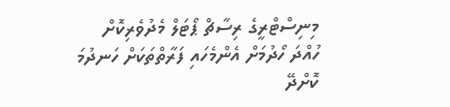މިނިސްޓްރީގެ ރިސާޗް ޕޯޓަލް މެދުވެރިކޮށް ހުއްދަ ހޯދުމަށް އެންމެހައި ފަރާތްތަކަށް ހަނދުމަ ކޮށްދޭ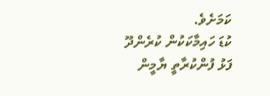ކަމަށެވެ.
ކުޑަ ހައިމާކަކުން ކުރެންދޫ ފަޅު ފުންކުރާތީ ޔާމީން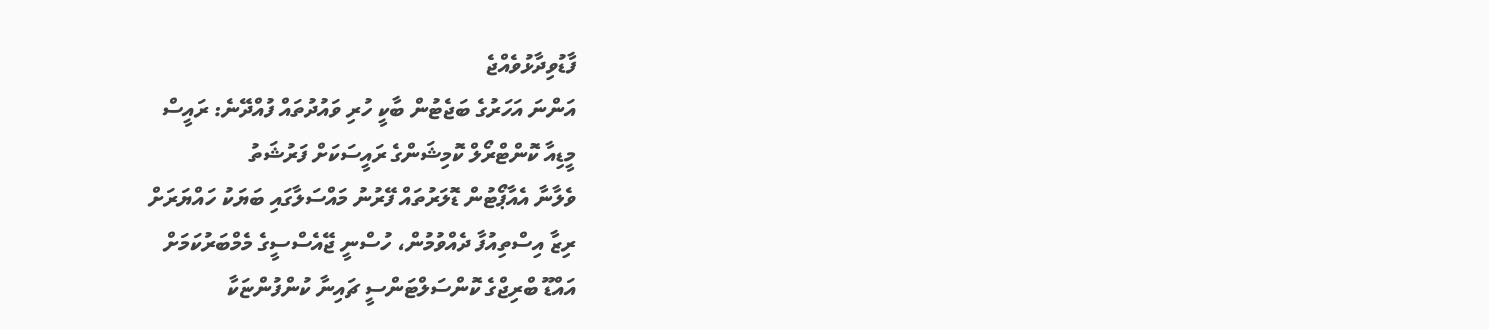ފާޑުވިދާޅުވެއްޖެ
އަންނަ އަހަރުގެ ބަޖެޓުން ބާކީ ހުރި ވައުދުތައް ފުއްދޭނެ: ރައީސް
މީޑިއާ ކޮންޓްރޯލް ކޮމިޝަންގެ ރައީސަކަށް ފަރުޝަތު
ވެލާނާ އެއާޕޯޓުން ޑޮލަރުތައް ފޭރުނު މައްސަލާގައި ބަޔަކު ހައްޔަރަށް
ރިޒާ އިސްތިއުފާ ދެއްވުމުން، ހުސްނީ ޖޭއެސްސީގެ މެމްބަރުކަމަށް
އައްޑޫ ބްރިޖްގެ ކޮންސަލްޓަންސީ ޗައިނާ ކުންފުންޏަކާ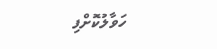ހަވާލުކޮށްފި